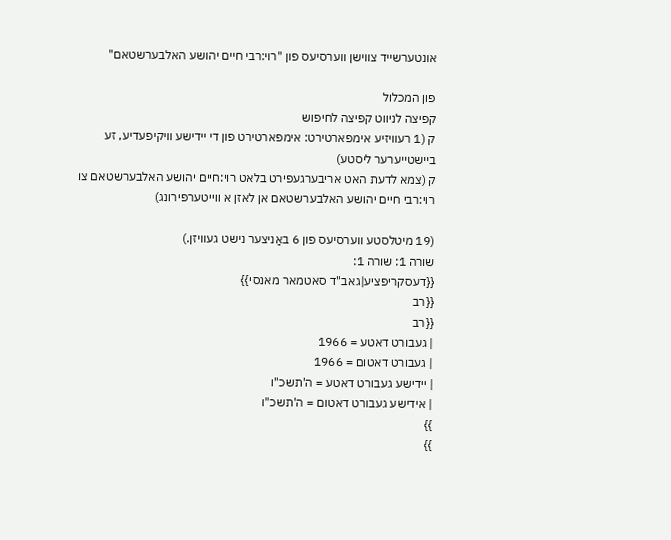אונטערשייד צווישן ווערסיעס פון "רוי:רבי חיים יהושע האלבערשטאם"

פון המכלול
קפיצה לניווט קפיצה לחיפוש
ק (1 רעוויזיע אימפארטירט: אימפארטירט פון די יידישע וויקיפעדיע, זע ביישטייערער ליסטע)
ק (צמא לדעת האט אריבערגעפירט בלאט רוי:חיים יהושע האלבערשטאם צו רוי:רבי חיים יהושע האלבערשטאם אן לאזן א ווייטערפירונג)

(19 מיטלסטע ווערסיעס פון 6 באַניצער נישט געוויזן.)
שורה 1: שורה 1:
{{דעסקריפציע|גאב"ד סאטמאר מאנסי}}
{{רב
{{רב
| געבורט דאטע = 1966
| געבורט דאטום = 1966
| יידישע געבורט דאטע = ה'תשכ"ו
| אידישע געבורט דאטום = ה'תשכ"ו
}}
}}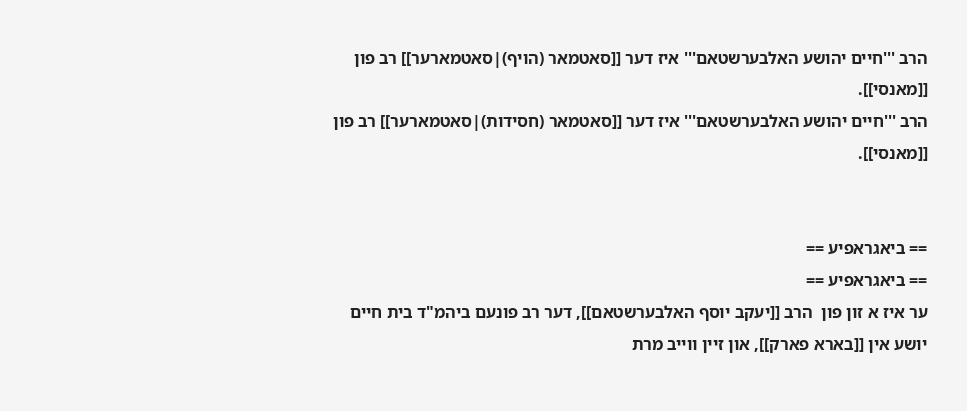הרב '''חיים יהושע האלבערשטאם''' איז דער [[סאטמאר (הויף)|סאטמארער]] רב פון [[מאנסי]].
הרב '''חיים יהושע האלבערשטאם''' איז דער [[סאטמאר (חסידות)|סאטמארער]] רב פון [[מאנסי]].


== ביאגראפיע ==
== ביאגראפיע ==
ער איז א זון פון  הרב [[יעקב יוסף האלבערשטאם]], דער רב פונעם ביהמ"ד בית חיים יושע אין [[בארא פארק]], און זיין ווייב מרת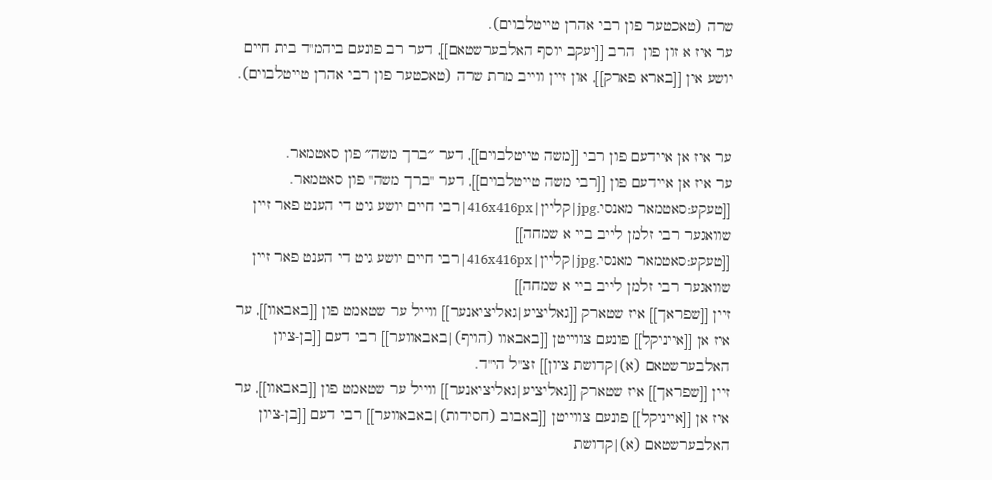שרה (טאכטער פון רבי אהרן טייטלבוים).
ער איז א זון פון  הרב [[יעקב יוסף האלבערשטאם]], דער רב פונעם ביהמ"ד בית חיים יושע אין [[בארא פארק]], און זיין ווייב מרת שרה (טאכטער פון רבי אהרן טייטלבוים).


ער איז אן איידעם פון רבי [[משה טייטלבוים]], דער ״ברך משה״ פון סאטמאר.
ער איז אן איידעם פון [[רבי משה טייטלבוים]], דער "ברך משה" פון סאטמאר.
[[טעקע:סאטמאר מאנסי.jpg|קליין|416x416px|רבי חיים יושע גיט די הענט פאר זיין שוואגער רבי זלמן לייב ביי א שמחה]]
[[טעקע:סאטמאר מאנסי.jpg|קליין|416x416px|רבי חיים יושע גיט די הענט פאר זיין שוואגער רבי זלמן לייב ביי א שמחה]]
זיין [[שפראך]] איז שטארק [[גאליציע|גאליציאנער]] ווייל ער שטאמט פון [[באבאוו]], ער איז אן [[אייניקל]] פונעם צווייטן [[באבאוו (הויף)|באבאווער]] רבי דעם [[בן-ציון האלבערשטאם (א)|קדושת ציון]] זצ"ל הי"ד.
זיין [[שפראך]] איז שטארק [[גאליציע|גאליציאנער]] ווייל ער שטאמט פון [[באבאוו]], ער איז אן [[אייניקל]] פונעם צווייטן [[באבוב (חסידות)|באבאווער]] רבי דעם [[בן-ציון האלבערשטאם (א)|קדושת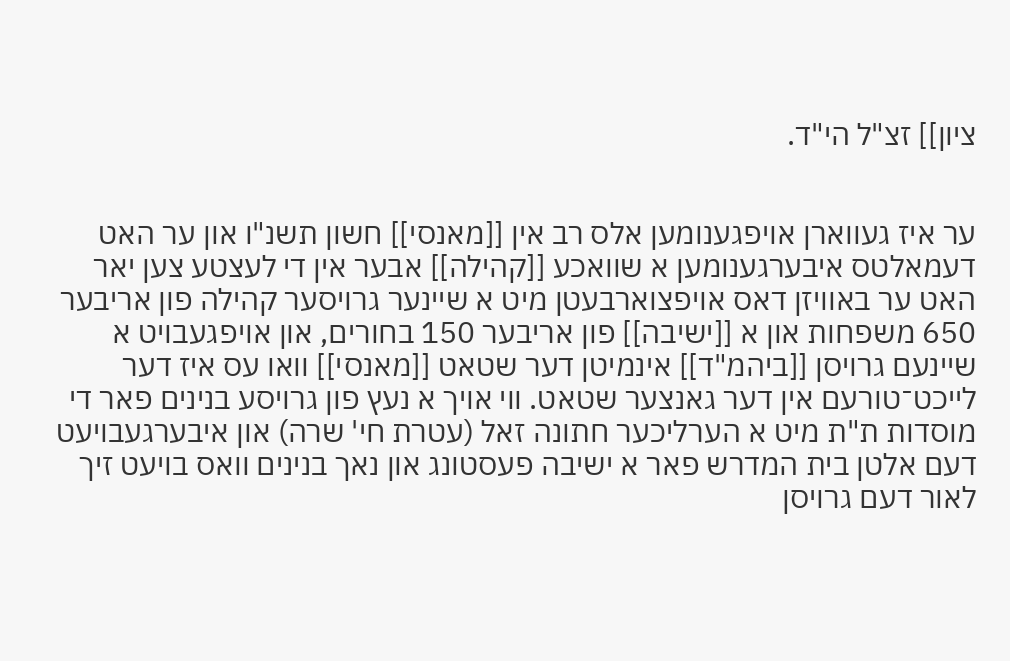ציון]] זצ"ל הי"ד.


ער איז געווארן אויפגענומען אלס רב אין [[מאנסי]] חשון תשנ"ו און ער האט דעמאלטס איבערגענומען א שוואכע [[קהילה]] אבער אין די לעצטע צען יאר האט ער באוויזן דאס אויפצוארבעטן מיט א שיינער גרויסער קהילה פון אריבער 650 משפחות און א [[ישיבה]] פון אריבער 150 בחורים, און אויפגעבויט א שיינעם גרויסן [[ביהמ"ד]] אינמיטן דער שטאט [[מאנסי]] וואו עס איז דער לייכט־טורעם אין דער גאנצער שטאט. ווי אויך א נעץ פון גרויסע בנינים פאר די מוסדות ת"ת מיט א הערליכער חתונה זאל (עטרת חי' שרה) און איבערגעבויעט דעם אלטן בית המדרש פאר א ישיבה פעסטונג און נאך בנינים וואס בויעט זיך לאור דעם גרויסן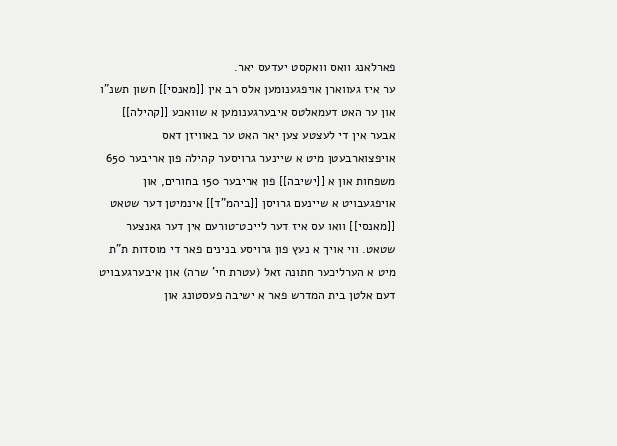פארלאנג וואס וואקסט יעדעס יאר.
ער איז געווארן אויפגענומען אלס רב אין [[מאנסי]] חשון תשנ"ו און ער האט דעמאלטס איבערגענומען א שוואכע [[קהילה]] אבער אין די לעצטע צען יאר האט ער באוויזן דאס אויפצוארבעטן מיט א שיינער גרויסער קהילה פון אריבער 650 משפחות און א [[ישיבה]] פון אריבער 150 בחורים, און אויפגעבויט א שיינעם גרויסן [[ביהמ"ד]] אינמיטן דער שטאט [[מאנסי]] וואו עס איז דער לייכט־טורעם אין דער גאנצער שטאט. ווי אויך א נעץ פון גרויסע בנינים פאר די מוסדות ת"ת מיט א הערליכער חתונה זאל (עטרת חי' שרה) און איבערגעבויט דעם אלטן בית המדרש פאר א ישיבה פעסטונג און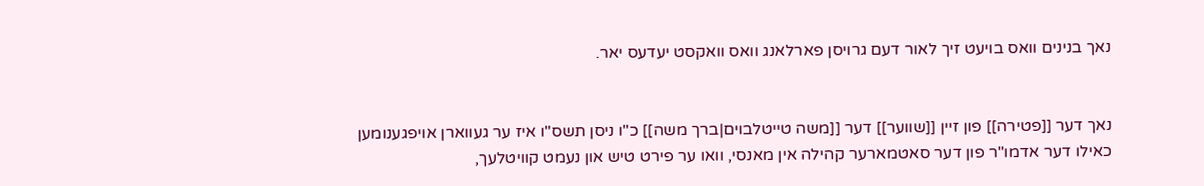נאך בנינים וואס בויעט זיך לאור דעם גרויסן פארלאנג וואס וואקסט יעדעס יאר.


נאך דער [[פטירה]] פון זיין [[שווער]] דער [[משה טייטלבוים|ברך משה]] כ"ו ניסן תשס"ו איז ער געווארן אויפגענומען כאילו דער אדמו"ר פון דער סאטמארער קהילה אין מאנסי, וואו ער פירט טיש און נעמט קוויטלעך,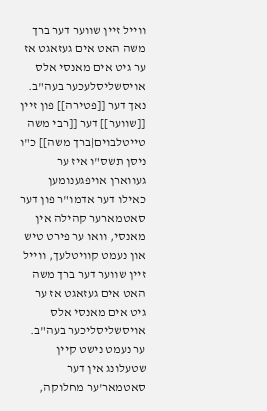ווייל זיין שווער דער ברך משה האט אים געזאגט אז ער גיט אים מאנסי אלס אויסשליסלעכער בעה"ב.
נאך דער [[פטירה]] פון זיין [[שווער]] דער [[רבי משה טייטלבוים|ברך משה]] כ"ו ניסן תשס"ו איז ער געווארן אויפגענומען כאילו דער אדמו"ר פון דער סאטמארער קהילה אין מאנסי, וואו ער פירט טיש און נעמט קוויטלעך, ווייל זיין שווער דער ברך משה האט אים געזאגט אז ער גיט אים מאנסי אלס אויסשליסליכער בעה"ב.
ער נעמט נישט קיין שטעלונג אין דער סאטמאר'ער מחלוקה,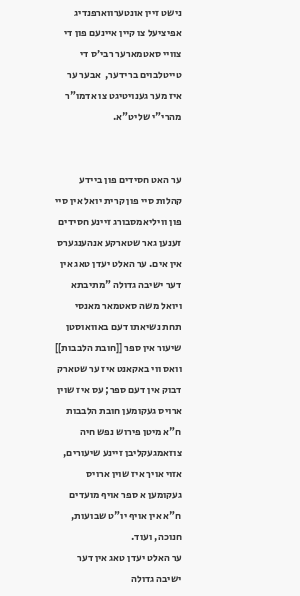נישט זיין אונטערווארפנדיג אפיציעל צו קיין איינעם פון די צוויי סאטמארער רבי׳ס די טייטלבוים ברידער,  אבער ער איז מער גענויטיגט צו אדמו"ר מהרי"י שליט"א.


ער האט חסידים פון ביידע קהלות סיי פון קרית יואל אין סיי פון וויליאמסבורג זיינע חסידים זענען גאר שטארקע אנהענגערס אין אים. ער האלט יעדן טאג אין דער ישיבה גדולה "מתיבתא ויואל משה סאטמאר מאנסי תחת נשיאתו דעם באוואוסטן שיעור אין ספר [[חובת הלבבות]] וואס ווי באקאנט איז ער שטארק דבוק אין דעם ספר; עס איז שוין ארויס געקומען חובת הלבבות ח"א מיטן פירוש נפש חיה צוזאמגעקליבן זיינע שיעורים, אזוי אויך איז שוין ארויס געקומען א ספר אויף מועדים ח"א אין אויף יו"ט שבועות, חנוכה, ועוד.
ער האלט יעדן טאג אין דער ישיבה גדולה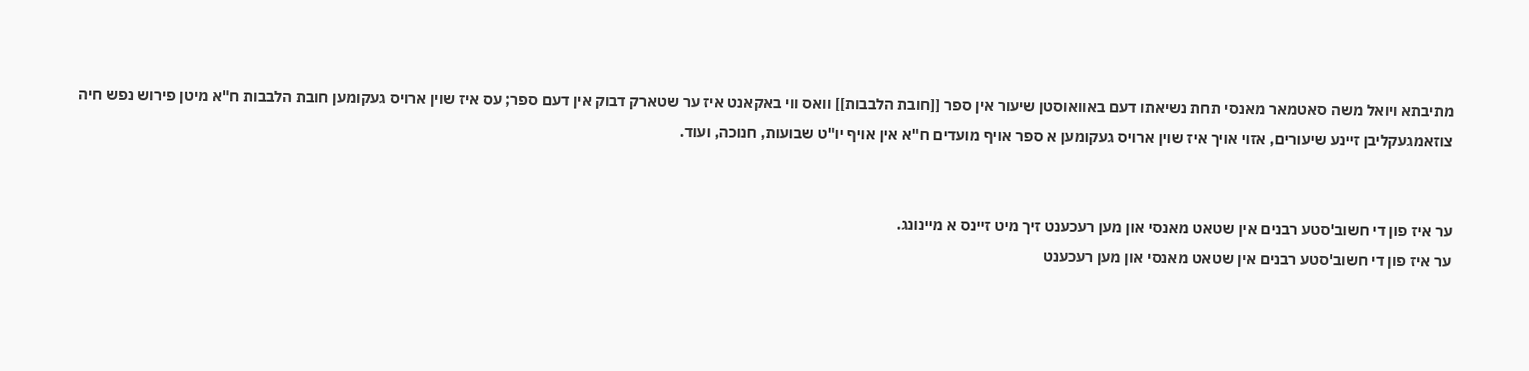מתיבתא ויואל משה סאטמאר מאנסי תחת נשיאתו דעם באוואוסטן שיעור אין ספר [[חובת הלבבות]] וואס ווי באקאנט איז ער שטארק דבוק אין דעם ספר; עס איז שוין ארויס געקומען חובת הלבבות ח"א מיטן פירוש נפש חיה צוזאמגעקליבן זיינע שיעורים, אזוי אויך איז שוין ארויס געקומען א ספר אויף מועדים ח"א אין אויף יו"ט שבועות, חנוכה, ועוד.


ער איז פון די חשוב'סטע רבנים אין שטאט מאנסי און מען רעכענט זיך מיט זיינס א מיינונג.
ער איז פון די חשוב'סטע רבנים אין שטאט מאנסי און מען רעכענט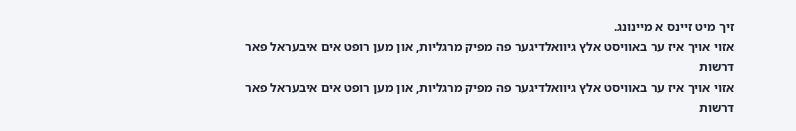זיך מיט זיינס א מיינונג.
אזוי אויך איז ער באוויסט אלץ גיוואלדיגער פה מפיק מרגליות, און מען רופט אים איבעראל פאר דרשות
אזוי אויך איז ער באוויסט אלץ גיוואלדיגער פה מפיק מרגליות, און מען רופט אים איבעראל פאר דרשות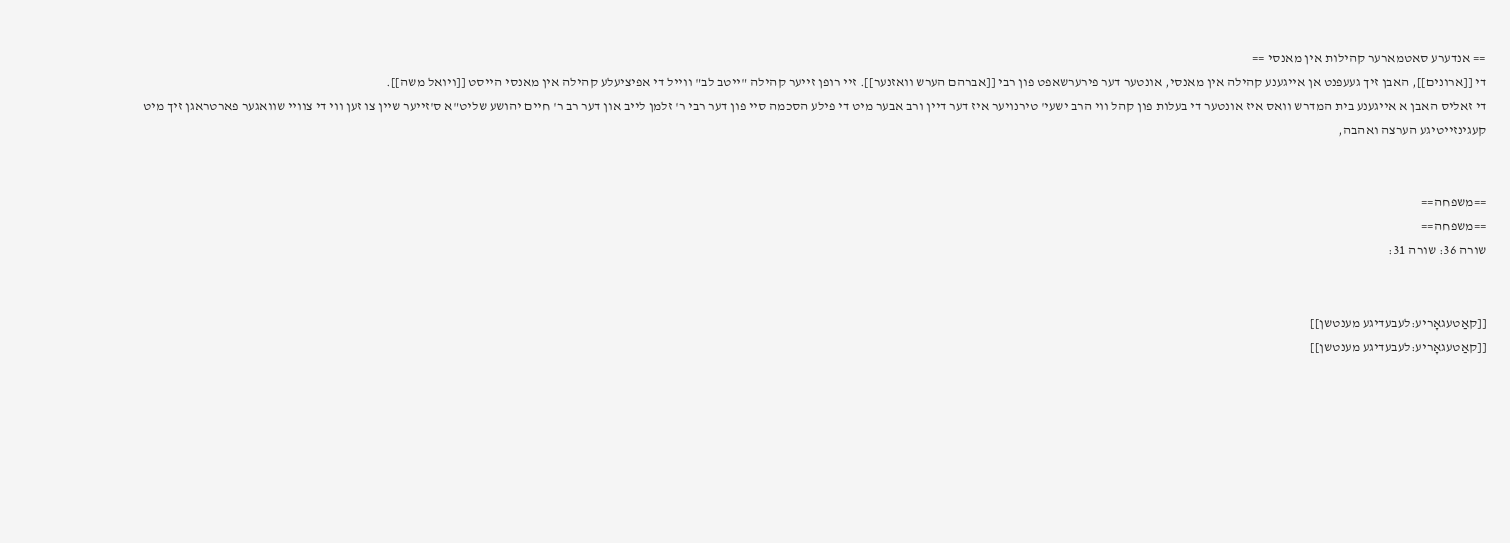== אנדערע סאטמארער קהילות אין מאנסי ==
די [[ארונים]], האבן זיך געעפנט אן אייגענע קהילה אין מאנסי, אונטער דער פירערשאפט פון רבי [[אברהם הערש וואזנער]]. זיי רופן זייער קהילה "ייטב לב" ווייל די אפיציעלע קהילה אין מאנסי הייסט [[ויואל משה]].
די זאליס האבן א אייגענע בית המדרש וואס איז אונטער די בעלות פון קהל ווי הרב ישעי' טירנויער איז דער דיין ורב אבער מיט די פילע הסכמה סיי פון דער רבי ר' זלמן לייב און דער רב ר' חיים יהושע שליט"א ס'זייער שיין צו זען ווי די צוויי שוואגער פארטראגן זיך מיט קעגינזייטיגע הערצה ואהבה,


==משפחה==
==משפחה==
שורה 36: שורה 31:


[[קאַטעגאָריע:לעבעדיגע מענטשן]]
[[קאַטעגאָריע:לעבעדיגע מענטשן]]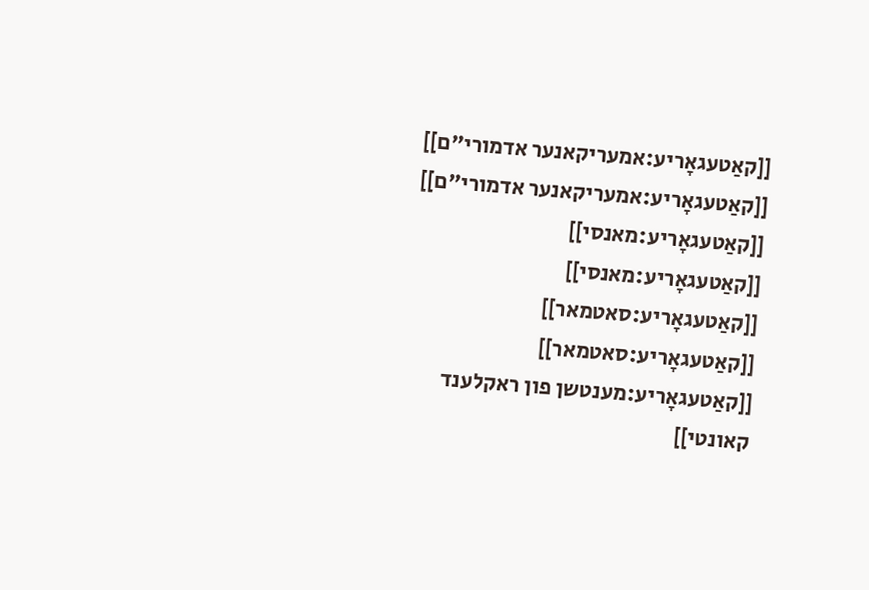[[קאַטעגאָריע:אמעריקאנער אדמורי"ם]]
[[קאַטעגאָריע:אמעריקאנער אדמורי"ם]]
[[קאַטעגאָריע:מאנסי]]
[[קאַטעגאָריע:מאנסי]]
[[קאַטעגאָריע:סאטמאר]]
[[קאַטעגאָריע:סאטמאר]]
[[קאַטעגאָריע:מענטשן פון ראקלענד קאונטי]]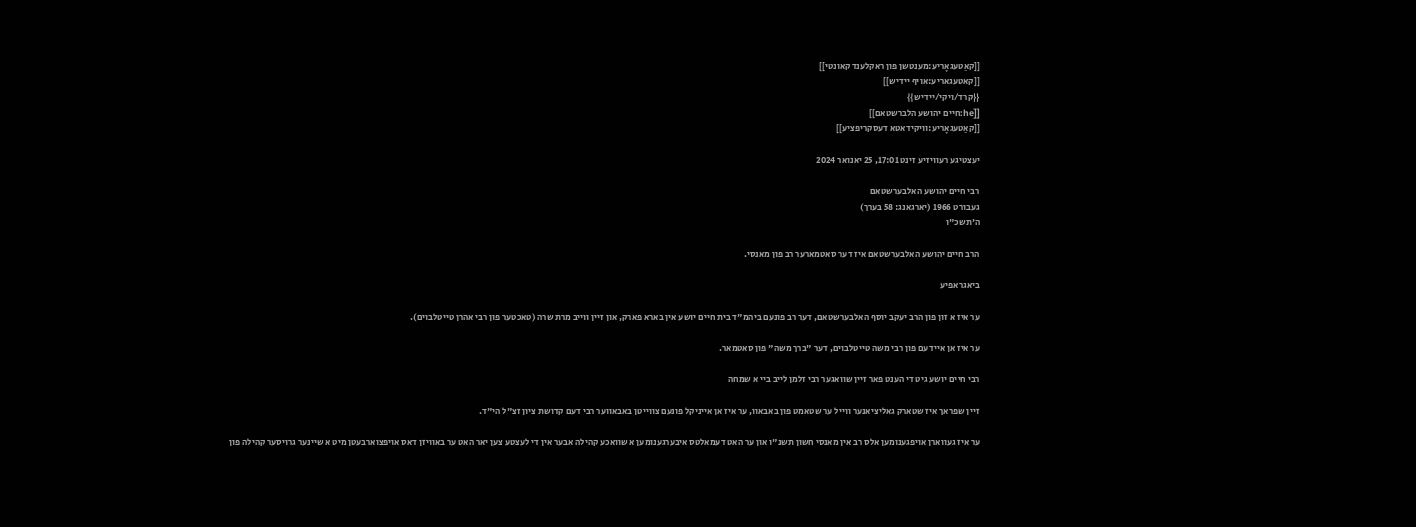[[קאַטעגאָריע:מענטשן פון ראקלענד קאונטי]]
[[קאטעגאריע:אויף יידיש]]
{{קרד/ויקי/יידיש}}
[[he:חיים יהושע הלברשטאם]]
[[קאַטעגאָריע:וויקידאטא דעסקריפציע]]

יעצטיגע רעוויזיע זינט 17:01, 25 יאנואר 2024

רבי חיים יהושע האלבערשטאם
געבורט 1966 (יארגאנג: 58 בערך)
ה'תשכ"ו

הרב חיים יהושע האלבערשטאם איז דער סאטמארער רב פון מאנסי.

ביאגראפיע

ער איז א זון פון הרב יעקב יוסף האלבערשטאם, דער רב פונעם ביהמ"ד בית חיים יושע אין בארא פארק, און זיין ווייב מרת שרה (טאכטער פון רבי אהרן טייטלבוים).

ער איז אן איידעם פון רבי משה טייטלבוים, דער "ברך משה" פון סאטמאר.

רבי חיים יושע גיט די הענט פאר זיין שוואגער רבי זלמן לייב ביי א שמחה

זיין שפראך איז שטארק גאליציאנער ווייל ער שטאמט פון באבאוו, ער איז אן אייניקל פונעם צווייטן באבאווער רבי דעם קדושת ציון זצ"ל הי"ד.

ער איז געווארן אויפגענומען אלס רב אין מאנסי חשון תשנ"ו און ער האט דעמאלטס איבערגענומען א שוואכע קהילה אבער אין די לעצטע צען יאר האט ער באוויזן דאס אויפצוארבעטן מיט א שיינער גרויסער קהילה פון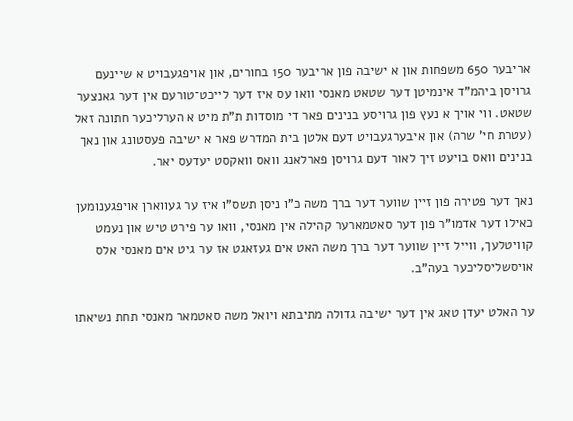אריבער 650 משפחות און א ישיבה פון אריבער 150 בחורים, און אויפגעבויט א שיינעם גרויסן ביהמ"ד אינמיטן דער שטאט מאנסי וואו עס איז דער לייכט־טורעם אין דער גאנצער שטאט. ווי אויך א נעץ פון גרויסע בנינים פאר די מוסדות ת"ת מיט א הערליכער חתונה זאל (עטרת חי' שרה) און איבערגעבויט דעם אלטן בית המדרש פאר א ישיבה פעסטונג און נאך בנינים וואס בויעט זיך לאור דעם גרויסן פארלאנג וואס וואקסט יעדעס יאר.

נאך דער פטירה פון זיין שווער דער ברך משה כ"ו ניסן תשס"ו איז ער געווארן אויפגענומען כאילו דער אדמו"ר פון דער סאטמארער קהילה אין מאנסי, וואו ער פירט טיש און נעמט קוויטלעך, ווייל זיין שווער דער ברך משה האט אים געזאגט אז ער גיט אים מאנסי אלס אויסשליסליכער בעה"ב.

ער האלט יעדן טאג אין דער ישיבה גדולה מתיבתא ויואל משה סאטמאר מאנסי תחת נשיאתו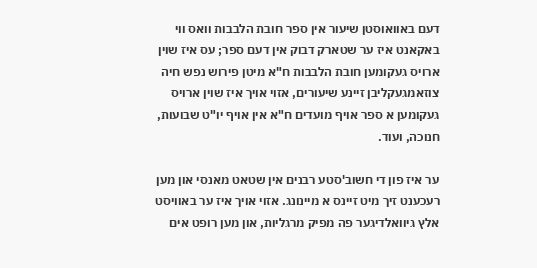דעם באוואוסטן שיעור אין ספר חובת הלבבות וואס ווי באקאנט איז ער שטארק דבוק אין דעם ספר; עס איז שוין ארויס געקומען חובת הלבבות ח"א מיטן פירוש נפש חיה צוזאמגעקליבן זיינע שיעורים, אזוי אויך איז שוין ארויס געקומען א ספר אויף מועדים ח"א אין אויף יו"ט שבועות, חנוכה, ועוד.

ער איז פון די חשוב'סטע רבנים אין שטאט מאנסי און מען רעכענט זיך מיט זיינס א מיינונג. אזוי אויך איז ער באוויסט אלץ גיוואלדיגער פה מפיק מרגליות, און מען רופט אים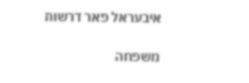איבעראל פאר דרשות

משפחה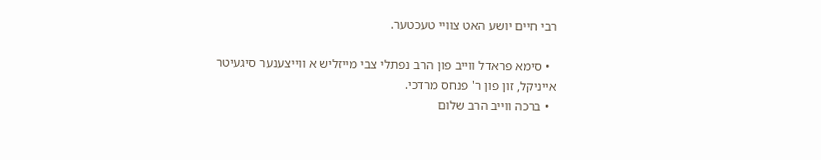רבי חיים יושע האט צוויי טעכטער.

  • סימא פראדל ווייב פון הרב נפתלי צבי מייזליש א ווייצענער סיגעיטר אייניקל, זון פון ר' פנחס מרדכי.
  • ברכה ווייב הרב שלום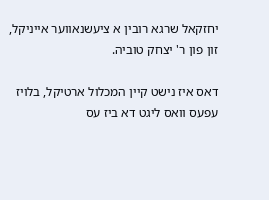יחזקאל שרגא רובין א ציעשנאווער אייניקל, זון פון ר' יצחק טוביה.

דאס איז נישט קיין המכלול ארטיקל, בלויז עפעס וואס ליגט דא ביז עס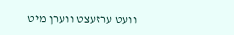וועט ערזעצט ווערן מיט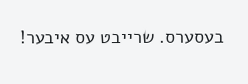בעסערס. שרייבט עס איבער!